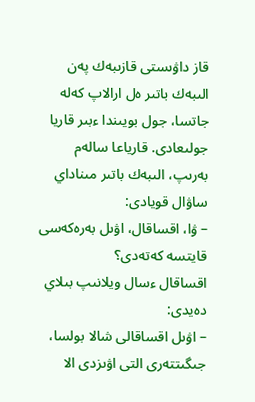قاز داۋىستى قازىبەك پەن الىبەك باتىر ەل ارالاپ كەلە جاتسا، جول بويىندا ءبىر قاريا جولىعادى. قارياعا سالەم بەرىپ، الىبەك باتىر مىناداي ساۋال قويادى:
– ۋا، اقساقال، اۋىل بەرەكەسى قايتسە كەتەدى؟
اقساقال ءسال ويلانىپ بىلاي دەيدى:
– اۋىل اقساقالى شالا بولسا، جىگىتتەرى التى اۋىزدى الا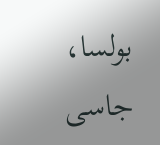بولسا، جاسى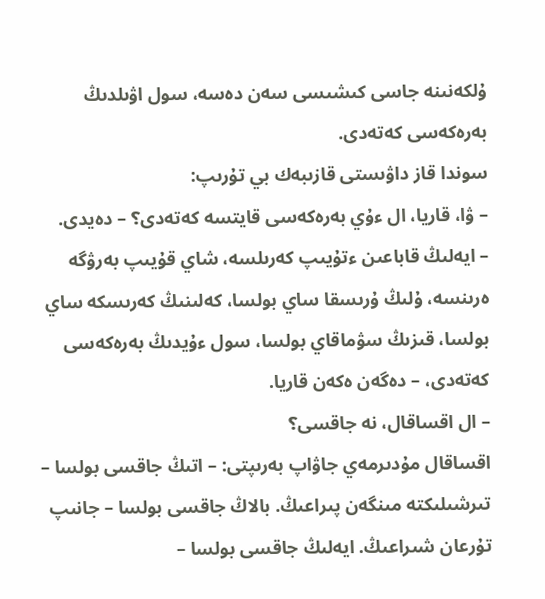ۇلكەنىنە جاسى كىشىسى سەن دەسە، سول اۋىلدىڭ بەرەكەسى كەتەدى.
سوندا قاز داۋىستى قازىبەك بي تۇرىپ:
– ۋا، قاريا، ال ءۇي بەرەكەسى قايتسە كەتەدى؟ – دەيدى.
– ايەلىڭ قاباعىن ءتۇيىپ كەرىلسە، شاي قۇيىپ بەرۋگە ەرىنسە، ۇلىڭ ۇرىسقا ساي بولسا، كەلىنىڭ كەرىسكە ساي بولسا، قىزىڭ سۋماقاي بولسا، سول ءۇيدىڭ بەرەكەسى كەتەدى، – دەگەن ەكەن قاريا.
– ال اقساقال، نە جاقسى؟
اقساقال مۇدىرمەي جاۋاپ بەرىپتى: – اتىڭ جاقسى بولسا – تىرشىلىكتە مىنگەن پىراعىڭ. بالاڭ جاقسى بولسا – جانىپ تۇرعان شىراعىڭ. ايەلىڭ جاقسى بولسا –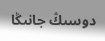دوسىڭ جانىڭا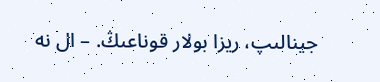جينالىپ، ريزا بولار قوناعىڭ. – ال نە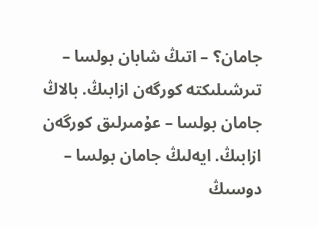جامان؟ – اتىڭ شابان بولسا – تىرشىلىكتە كورگەن ازابىڭ. بالاڭ جامان بولسا – عۇمىرلىق كورگەن ازابىڭ. ايەلىڭ جامان بولسا – دوسىڭ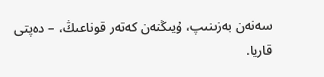سەنەن بەزىنىپ، ۇيىڭنەن كەتەر قوناعىڭ، – دەپتى قاريا.